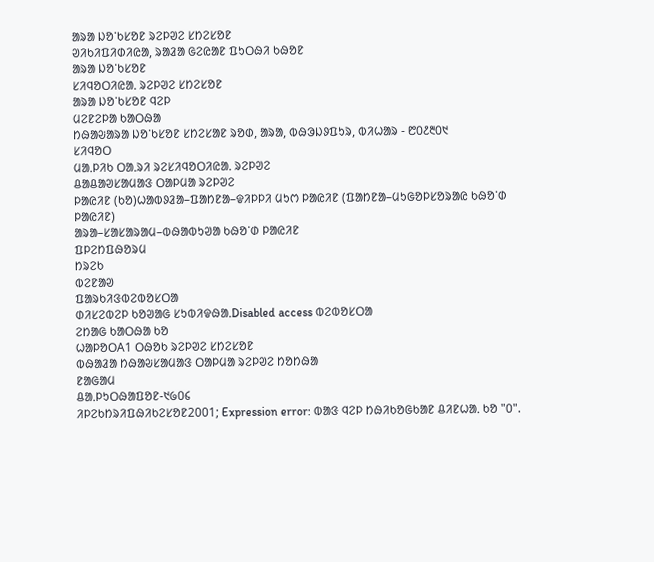ᱟᱨᱟ ᱡᱚᱸᱠᱥᱚᱱ ᱨᱮᱞᱣᱮ ᱥᱴᱮᱥᱚᱱ
ᱣᱤᱠᱤᱯᱤᱰᱤᱭᱟ, ᱨᱟᱲᱟ ᱜᱮᱭᱟᱱ ᱯᱩᱛᱷᱤ ᱠᱷᱚᱱ
ᱟᱨᱟ ᱡᱚᱸᱠᱥᱚᱱ
ᱥᱤᱧᱚᱛᱤᱭᱟᱹ ᱨᱮᱞᱣᱮ ᱥᱴᱮᱥᱚᱱ
ᱟᱨᱟ ᱡᱚᱸᱠᱥᱚᱱ ᱧᱮᱞ
ᱢᱮᱱᱮᱞᱟ ᱠᱟᱛᱷᱟ
ᱴᱷᱟᱶᱟᱨᱟ ᱡᱚᱸᱠᱥᱚᱱ ᱥᱴᱮᱥᱟᱱ ᱨᱚᱰ, ᱟᱨᱟ, ᱵᱷᱳᱡᱽᱯᱩᱨ, ᱵᱤᱦᱟᱨ - ᱘᱐᱒᱓᱐᱑
ᱥᱤᱧᱚᱛ
ᱢᱟᱹᱞᱤᱠ ᱛᱟᱹᱨᱤ ᱨᱮᱥᱤᱧᱚᱛᱤᱭᱟᱹ ᱨᱮᱞᱣᱮ
ᱪᱟᱪᱟᱣᱥᱟᱢᱟᱝ ᱛᱟᱞᱢᱟ ᱨᱮᱞᱣᱮ
ᱞᱟᱭᱤᱱ (ᱠᱚ)ᱦᱟᱵᱽᱲᱟ–ᱯᱟᱴᱱᱟ–ᱫᱤᱞᱞᱤ ᱢᱩᱬ ᱞᱟᱭᱤᱱ (ᱯᱟᱴᱱᱟ–ᱢᱩᱜᱚᱞᱥᱚᱨᱟᱭ ᱠᱷᱚᱸᱰ ᱞᱟᱭᱤᱱ)
ᱟᱨᱟ–ᱥᱟᱥᱟᱨᱟᱢ–ᱵᱷᱟᱵᱩᱣᱟ ᱠᱷᱚᱸᱰ ᱞᱟᱭᱤᱱ
ᱯᱞᱮᱴᱯᱷᱚᱨᱢ
ᱴᱨᱮᱠ
ᱵᱮᱱᱟᱣ
ᱯᱟᱨᱠᱤᱝᱵᱮᱵᱚᱥᱛᱟ
ᱰᱤᱥᱮᱵᱮᱞ ᱠᱚᱣᱟᱜ ᱥᱩᱵᱤᱫᱷᱟᱹDisabled access ᱵᱮᱵᱚᱥᱛᱟ
ᱮᱴᱟᱜ ᱠᱟᱛᱷᱟ ᱠᱚ
ᱦᱟᱞᱚᱛA1 ᱛᱷᱚᱠ ᱨᱮᱞᱣᱮ ᱥᱴᱮᱥᱚᱱ
ᱵᱷᱟᱲᱟ ᱴᱷᱟᱶᱥᱟᱢᱟᱝ ᱛᱟᱞᱢᱟ ᱨᱮᱞᱣᱮ ᱴᱚᱴᱷᱟ
ᱱᱟᱜᱟᱢ
ᱪᱟᱹᱞᱩᱛᱷᱟᱯᱚᱱ-᱑᱙᱐᱔
ᱤᱞᱮᱠᱴᱨᱤᱯᱷᱤᱠᱮᱥᱚᱱ2001; Expression error: ᱵᱟᱝ ᱧᱮᱞ ᱴᱷᱤᱠᱚᱜᱠᱟᱱ ᱪᱤᱱᱦᱟᱹ ᱠᱚ "᱐".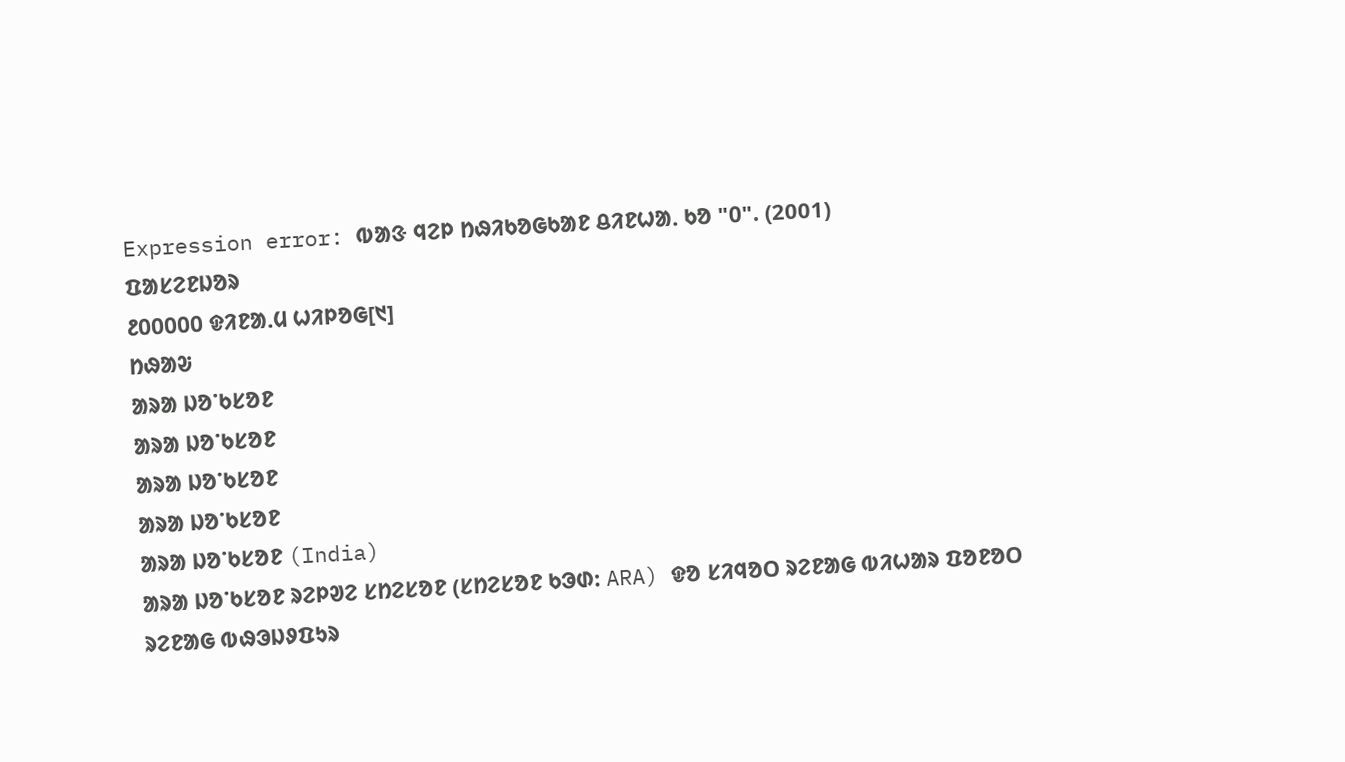Expression error: ᱵᱟᱝ ᱧᱮᱞ ᱴᱷᱤᱠᱚᱜᱠᱟᱱ ᱪᱤᱱᱦᱟᱹ ᱠᱚ "᱐". (2001)
ᱯᱟᱥᱮᱱᱡᱚᱨ
᱒᱐᱐᱐᱐᱐ ᱫᱤᱱᱟᱹᱢ ᱦᱤᱞᱚᱜ[᱑]
ᱴᱷᱟᱶ
ᱟᱨᱟ ᱡᱚᱸᱠᱥᱚᱱ
ᱟᱨᱟ ᱡᱚᱸᱠᱥᱚᱱ
ᱟᱨᱟ ᱡᱚᱸᱠᱥᱚᱱ
ᱟᱨᱟ ᱡᱚᱸᱠᱥᱚᱱ
ᱟᱨᱟ ᱡᱚᱸᱠᱥᱚᱱ (India)
ᱟᱨᱟ ᱡᱚᱸᱠᱥᱚᱱ ᱨᱮᱞᱣᱮ ᱥᱴᱮᱥᱚᱱ (ᱥᱴᱮᱥᱚᱱ ᱠᱳᱰ: ARA) ᱫᱚ ᱥᱤᱧᱚᱛ ᱨᱮᱱᱟᱜ ᱵᱤᱦᱟᱨ ᱯᱚᱱᱚᱛ ᱨᱮᱱᱟᱜ ᱵᱷᱳᱡᱽᱯᱩᱨ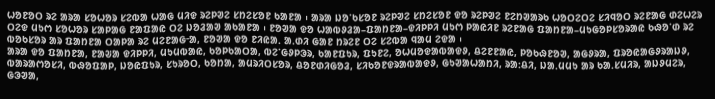ᱦᱚᱱᱚᱛ ᱨᱮ ᱟᱨᱟ ᱥᱚᱦᱚᱨ ᱥᱮᱵᱟ ᱦᱟᱜ ᱢᱤᱫ ᱨᱮᱞᱣᱮ ᱥᱴᱮᱥᱚᱱ ᱠᱟᱱᱟ ᱾ ᱟᱨᱟ ᱡᱚᱸᱠᱥᱚᱱ ᱨᱮᱞᱣᱮ ᱥᱴᱮᱥᱚᱱ ᱫᱚ ᱨᱮᱞᱣᱮ ᱱᱮᱴᱣᱟᱨᱠ ᱦᱚᱛᱮᱛᱮ ᱥᱤᱧᱚᱛ ᱨᱮᱱᱟᱜ ᱰᱮᱦᱮᱨ ᱛᱮᱫ ᱢᱩᱬ ᱥᱚᱦᱚᱨ ᱥᱟᱞᱟᱜ ᱱᱟᱯᱟᱭ ᱛᱮ ᱡᱚᱲᱟᱣ ᱟᱠᱟᱱᱟ ᱾ ᱱᱚᱣᱟ ᱫᱚ ᱦᱟᱵᱽᱲᱟ–ᱯᱟᱴᱱᱟ–ᱫᱤᱞᱞᱤ ᱢᱩᱬ ᱞᱟᱭᱤᱱ ᱨᱮᱱᱟᱜ ᱯᱟᱴᱱᱟ–ᱢᱩᱜᱚᱞᱥᱚᱨᱟᱭ ᱠᱷᱚᱸᱰ ᱨᱮ ᱵᱚᱠᱥᱚᱨ ᱟᱨ ᱯᱟᱴᱱᱟ ᱛᱟᱞᱟ ᱨᱮ ᱢᱮᱱᱟᱜᱼᱟ, ᱱᱚᱣᱟ ᱫᱚ ᱱᱤᱭᱟᱹ ᱟᱹᱰᱤ ᱜᱟᱱ ᱴᱨᱮᱱ ᱛᱮ ᱥᱮᱵᱟ ᱧᱟᱢ ᱮᱫᱟ ᱾
ᱟᱨᱟ ᱫᱚ ᱯᱟᱴᱱᱟ, ᱱᱟᱶᱟ ᱫᱤᱞᱞᱤ, ᱢᱩᱢᱵᱟᱭ, ᱠᱚᱞᱠᱟᱛᱟ, ᱵᱮᱸᱜᱽᱞᱳᱨ, ᱠᱟᱱᱯᱩᱨ, ᱯᱩᱱᱮ, ᱚᱦᱢᱚᱫᱟᱵᱟᱫᱽ, ᱪᱮᱱᱱᱟᱭ, ᱞᱚᱠᱷᱱᱚᱣ, ᱟᱜᱽᱨᱟ, ᱯᱨᱚᱭᱟᱜᱽᱨᱟᱡᱽ, ᱵᱟᱨᱟᱬᱚᱥᱤ, ᱵᱷᱚᱯᱟᱞ, ᱡᱚᱭᱯᱩᱨ, ᱥᱩᱨᱚᱛ, ᱠᱚᱴᱟ, ᱟᱢᱨᱤᱛᱥᱚᱨ, ᱪᱚᱱᱰᱤᱜᱚᱲ, ᱥᱤᱠᱚᱱᱫᱨᱟᱵᱟᱫᱽ, ᱜᱩᱣᱟᱦᱟᱴᱤ, ᱨᱟᱺᱪᱤ, ᱡᱟᱹᱢᱢᱩ ᱟᱨ ᱠᱟᱹᱥᱢᱤᱨ, ᱟᱡᱽᱢᱮᱨ, ᱜᱳᱣᱟ,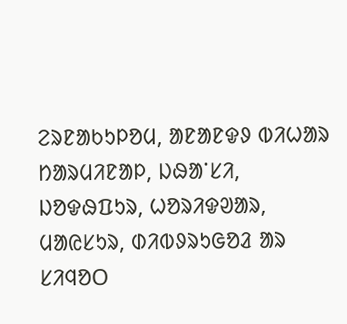ᱮᱨᱱᱟᱠᱩᱞᱚᱢ, ᱟᱱᱟᱱᱫᱽ ᱵᱤᱦᱟᱨ ᱴᱟᱨᱢᱤᱱᱟᱞ, ᱡᱷᱟᱸᱥᱤ, ᱡᱚᱫᱷᱯᱩᱨ, ᱦᱚᱨᱤᱫᱣᱟᱨ, ᱢᱟᱭᱥᱩᱨ, ᱰᱤᱵᱽᱨᱩᱜᱚᱲ ᱟᱨ ᱥᱤᱧᱚᱛ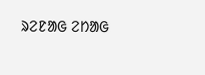ᱨᱮᱱᱟᱜ ᱮᱴᱟᱜ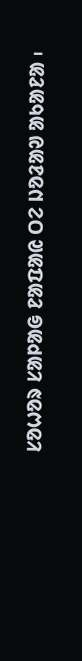ᱥᱚᱦᱚᱨ ᱥᱟᱞᱟᱜ ᱱᱟᱯᱟᱭ ᱛᱮ ᱡᱚᱲᱟᱣ ᱟᱠᱟᱱᱟ ᱾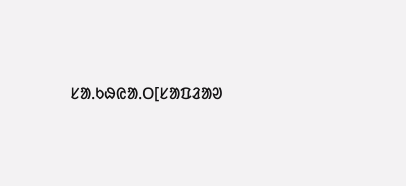ᱥᱟᱹᱠᱷᱭᱟᱹᱛ[ᱥᱟᱯᱲᱟᱣ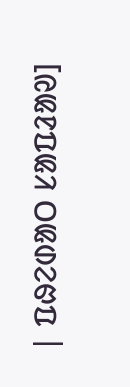| ᱯᱷᱮᱰᱟᱛ ᱥᱟᱯᱲᱟᱣ]